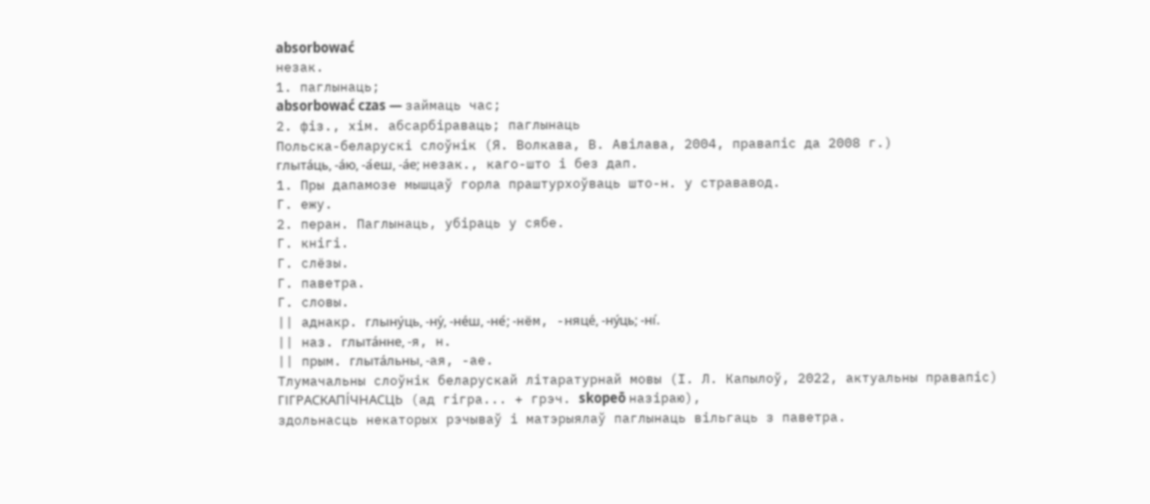absorbować
незак.
1. паглынаць;
absorbować czas — займаць час;
2. фіз., хім. абсарбіраваць; паглынаць
Польска-беларускі слоўнік (Я. Волкава, В. Авілава, 2004, правапіс да 2008 г.)
глыта́ць, -а́ю, -а́еш, -а́е; незак., каго-што і без дап.
1. Пры дапамозе мышцаў горла праштурхоўваць што-н. у стрававод.
Г. ежу.
2. перан. Паглынаць, убіраць у сябе.
Г. кнігі.
Г. слёзы.
Г. паветра.
Г. словы.
|| аднакр. глыну́ць, -ну́, -не́ш, -не́; -нём, -няце́, -ну́ць; -ні́.
|| наз. глыта́нне, -я, н.
|| прым. глыта́льны, -ая, -ае.
Тлумачальны слоўнік беларускай літаратурнай мовы (І. Л. Капылоў, 2022, актуальны правапіс)
ГІГРАСКАПІ́ЧНАСЦЬ (ад гігра... + грэч. skopeō назіраю),
здольнасць некаторых рэчываў і матэрыялаў паглынаць вільгаць з паветра.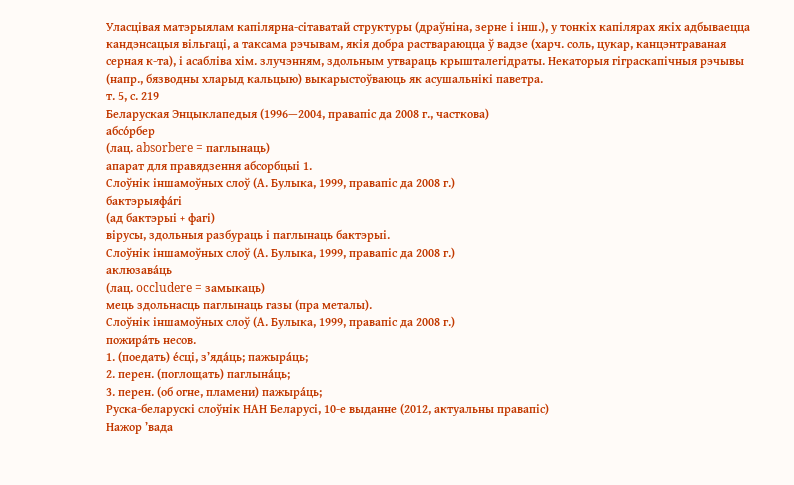Уласцівая матэрыялам капілярна-сітаватай структуры (драўніна, зерне і інш.), у тонкіх капілярах якіх адбываецца кандэнсацыя вільгаці, а таксама рэчывам, якія добра раствараюцца ў вадзе (харч. соль, цукар, канцэнтраваная серная к-та), і асабліва хім. злучэнням, здольным утвараць крышталегідраты. Некаторыя гіграскапічныя рэчывы (напр., бязводны хларыд кальцыю) выкарыстоўваюць як асушальнікі паветра.
т. 5, с. 219
Беларуская Энцыклапедыя (1996—2004, правапіс да 2008 г., часткова)
абсо́рбер
(лац. absorbere = паглынаць)
апарат для правядзення абсорбцыі 1.
Слоўнік іншамоўных слоў (А. Булыка, 1999, правапіс да 2008 г.)
бактэрыяфа́гі
(ад бактэрыі + фагі)
вірусы, здольныя разбураць і паглынаць бактэрыі.
Слоўнік іншамоўных слоў (А. Булыка, 1999, правапіс да 2008 г.)
аклюзава́ць
(лац. occludere = замыкаць)
мець здольнасць паглынаць газы (пра металы).
Слоўнік іншамоўных слоў (А. Булыка, 1999, правапіс да 2008 г.)
пожира́ть несов.
1. (поедать) е́сці, з’яда́ць; пажыра́ць;
2. перен. (поглощать) паглына́ць;
3. перен. (об огне, пламени) пажыра́ць;
Руска-беларускі слоўнік НАН Беларусі, 10-е выданне (2012, актуальны правапіс)
Нажор ’вада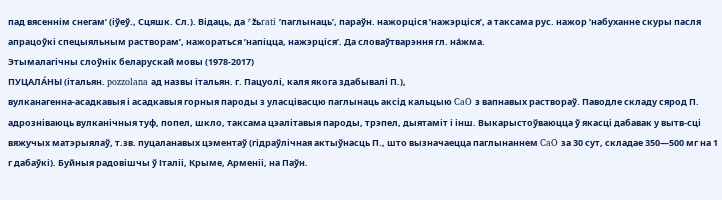пад вясеннім снегам’ (іўеў., Сцяшк. Сл.). Відаць, да *žьrati ’паглынаць’, параўн. нажорціся ’нажэрціся’, а таксама рус. нажор ’набуханне скуры пасля апрацоўкі спецыяльным растворам’, нажораться ’напіцца, нажэрціся’. Да словаўтварэння гл. на́жма.
Этымалагічны слоўнік беларускай мовы (1978-2017)
ПУЦАЛА́НЫ (італьян. pozzolana ад назвы італьян. г. Пацуолі, каля якога здабывалі П.),
вулканагенна-асадкавыя і асадкавыя горныя пароды з уласцівасцю паглынаць аксід кальцыю CaO з вапнавых раствораў. Паводле складу сярод П. адрозніваюць вулканічныя туф, попел, шкло, таксама цэалітавыя пароды, трэпел, дыятаміт і інш. Выкарыстоўваюцца ў якасці дабавак у вытв-сці вяжучых матэрыялаў, т.зв. пуцаланавых цэментаў (гідраўлічная актыўнасць П., што вызначаецца паглынаннем CaO за 30 сут, складае 350—500 мг на 1 г дабаўкі). Буйныя радовішчы ў Італіі, Крыме, Арменіі, на Паўн.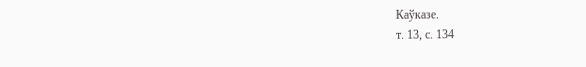Каўказе.
т. 13, с. 134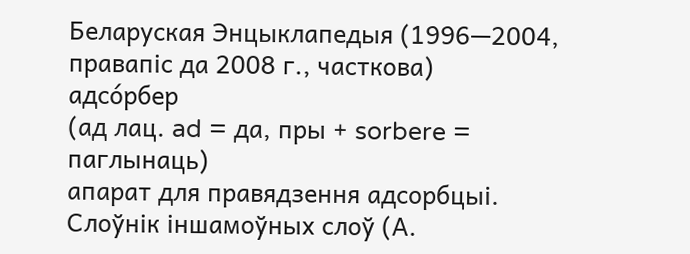Беларуская Энцыклапедыя (1996—2004, правапіс да 2008 г., часткова)
адсо́рбер
(ад лац. ad = да, пры + sorbere = паглынаць)
апарат для правядзення адсорбцыі.
Слоўнік іншамоўных слоў (А.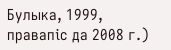Булыка, 1999, правапіс да 2008 г.)